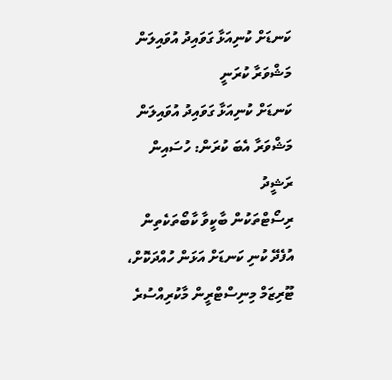ކަނޑަށް ކުނިއަޅާ ގަވައިދު އުވައިލަން މަޝްވަރާ ކުރަނީ
ކަނޑަށް ކުނިއަޅާ ގަވައިދު އުވައިލަން މަޝްވަރާ އެބަ ކުރަން: ހުސައިން ރަޝީދު
ރިސޯޓްތަކުން ބާކީވާ ކާބޯތަކެތިން އުފެދޭ ކުނި ކަނޑަށް އަޅަން ހުއްދަކޮށް، ޓޫރިޒަމް މިނިސްޓްރީން މާކުރިއްސުރެ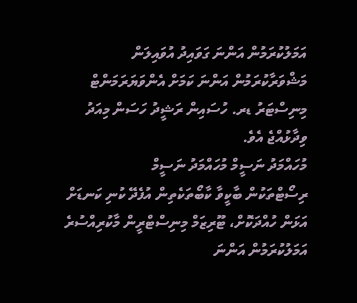އަމަލުކުރަމުން އަންނަ ގަވައިދު އުވައިލަން މަޝްވަރާކުރަމުން އަންނަ ކަމަށް އެންވަޔަރަމަންޓް މިނިސްޓަރު ޑރ. ހުސައިން ރަޝީދު ހަސަން މިއަދު ވިދާޅުއްޖެ އެވެ.
މުހައްމަދު ނަސީމް މުހައްމަދު ނަސީމް
ރިސޯޓްތަކުން ބާކީވާ ކާބޯތަކެތިން އުފެދޭ ކުނި ކަނޑަށް އަޅަން ހުއްދަކޮށް، ޓޫރިޒަމް މިނިސްޓްރީން މާކުރިއްސުރެ އަމަލުކުރަމުން އަންނަ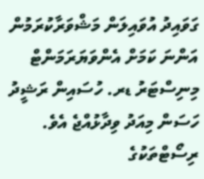ގަވައިދު އުވައިލަން މަޝްވަރާކުރަމުން އަންނަ ކަމަށް އެންވަޔަރަމަންޓް މިނިސްޓަރު ޑރ. ހުސައިން ރަޝީދު ހަސަން މިއަދު ވިދާޅުއްޖެ އެވެ.
ރިސޯޓްތަކުގެ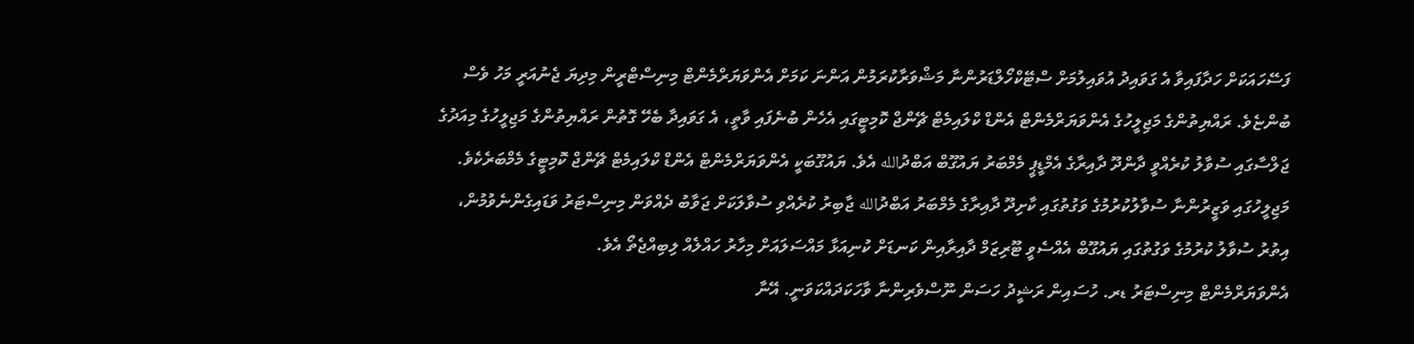ފަސޭހައަކަށް ހަދާފައިވާ އެ ގަވައިދު އުވައިލުމަށް ސްޓޭކްހޯލްޑަރުންނާ މަޝްވަރާކުރަމުން އަންނަ ކަމަށް އެންވަޔަރްމެންޓް މިނިސްޓްރީން މިދިޔަ ޖެނުއަރީ މަހު ވެސް ބުންޏެވެ. ރައްޔިތުންގެ މަޖިލީހުގެ އެންވަޔަރްމެންޓް އެންޑް ކްލައިމެޓް ޗޭންޖް ކޮމިޓީގައި އެހެން ބުނެފައި ވާތީ، އެ ގަވައިދާ ބެހޭ ގޮތުން ރައްޔިތުންގެ މަޖިލީހުގެ މިއަދުގެ ޖަލްސާގައި ސުވާލު ކުރެއްވީ ދާންދޫ ދާއިރާގެ އެމްޑީޕީ މެމްބަރު ޔައުގޫބް އަބްދުالله އެވެ. ޔައުގޫބަކީ އެންވަޔަރްމެންޓް އެންޑް ކްލައިމެޓް ޗޭންޖް ކޮމިޓީގެ މެމްބަރެކެވެ.
މަޖިލީހުގައި ވަޒީރުންނާ ސުވާލުކުރުމުގެ ވަގުތުގައި ކާށިދޫ ދާއިރާގެ މެމްބަރު އަބްދުالله ޖާބިރު ކުރެއްވި ސުވާލަކަށް ޖަވާބު ދެއްވަން މިނިސްޓަރު ވަޑައިގެންނެވުމުން، އިތުރު ސުވާލު ކުރުމުގެ ވަގުތުގައި ޔައުގޫބް އެއްސެވީ ޓޫރިޒަމް ދާއިރާއިން ކަނޑަށް ކުނިއަޅާ މައްސަލައަށް މިހާރު ހައްލެއް ލިބިއްޖެތޯ އެވެ.
އެންވަޔަރްމެންޓް މިނިސްޓަރު ޑރ. ހުސައިން ރަޝީދު ހަސަން ނޫސްވެރިންނާ ވާހަކަދައްކަވަނީ. އޭނާ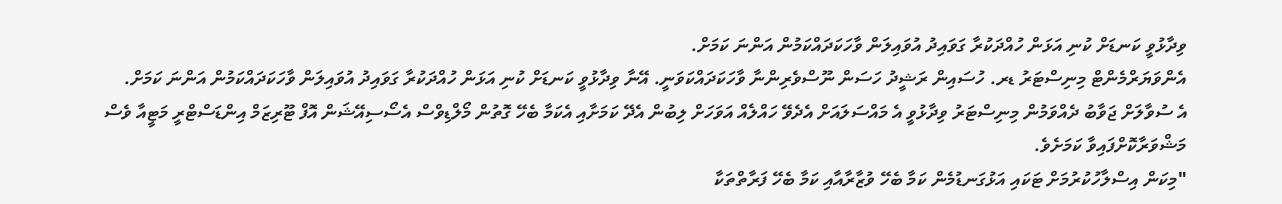ވިދާޅުވީ ކަނޑަށް ކުނި އަޅަން ހުއްދަކުރާ ގަވައިދު އުވައިލަން ވާހަކަދައްކަމުން އަންނަ ކަމަށް.
އެންވަޔަރްމެންޓް މިނިސްޓަރު ޑރ. ހުސައިން ރަޝީދު ހަސަން ނޫސްވެރިންނާ ވާހަކަދައްކަވަނީ. އޭނާ ވިދާޅުވީ ކަނޑަށް ކުނި އަޅަން ހުއްދަކުރާ ގަވައިދު އުވައިލަން ވާހަކަދައްކަމުން އަންނަ ކަމަށް.
އެ ސުވާލަށް ޖަވާބު ދެއްވަމުން މިނިސްޓަރު ވިދާޅުވީ އެ މައްސަލައަށް އެދެވޭ ހައްލެއް އަވަހަށް ލިބުން އެދޭ ކަމަށާއި އެކަމާ ބެހޭ ގޮތުން މޯލްޑިވްސް އެސޯސިއޭޝަން އޮފް ޓޫރިޒަމް އިންޑަސްޓްރީ މަޓީއާ ވެސް މަޝްވަރާކޮށްފައިވާ ކަމަށެވެ.
"މިކަން އިސްލާހުކުރުމަށް ޓަކައި އަޅުގަނޑުމެން ކަމާ ބެހޭ ވުޒާރާއާއި ކަމާ ބެހޭ ފަރާތްތަކާ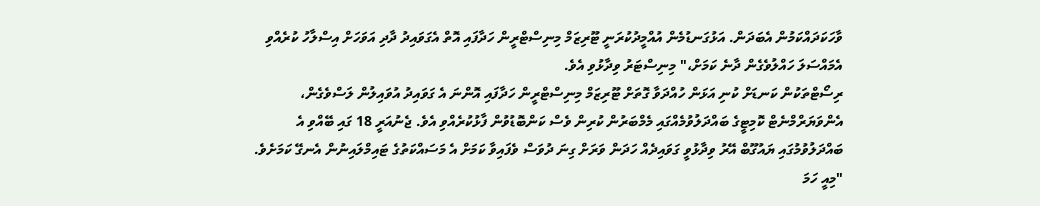ވާހަކަދައްކަމުން އެބަދަން. އަޅުގަނޑުމެން އުއްމީދުކުރަނީ ޓޫރިޒަމް މިނިސްޓްރީން ހަދާފައި އޮތް އެގަވައިދު ދާދި އަވަހަށް އިސްލާހު ކުރެއްވި އެމައްސަލަ ހައްލުވެގެން ދާނެ ކަމަށް،" މިނިސްޓަރު ވިދާޅުވި އެވެ.
ރިސޯޓްތަކުން ކަނޑަށް ކުނި އަޅަން ހުއްދަވާ ގޮތަށް ޓޫރިޒަމް މިނިސްޓްރީން ހަދާފައި އޮންނަ އެ ގަވައިދު އުވައިލުން ލަސްވެގެން، އެންވަޔަރްމްނެޓް ކޮމިޓީގެ ބައްދަލުވުމެއްގައި މެމްބަރުން ކުރިން ވެސް ކަންބޮޑުވުން ފާޅުކުރެއްވި އެވެ. ޖެނުއަރީ 18 ގައި ބޭއްވި އެ ބައްދަލުވުމުގައި ޔައުގޫބް އޭރު ވިދާޅުވީ ގަވައިދެއް ހަދަން ވަރަށް ގިނަ ދުވަސް ވެފައިވާ ކަމަށް އެ މަސައްކަތުގެ ޓައިމްލައިނުން އެނގޭ ކަމަށެވެ.
"މިއީ ހަމަ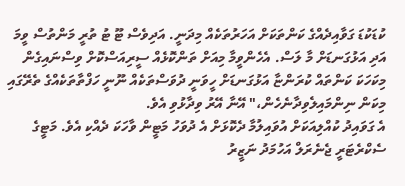ކުޑަކުޑަ ގަވާއިދެއްގެ ކަންތަކަށް އަހަރުތަކެއް މިދަނީ. އަދިވެސް ޓޫ ޓު ތުރީ މަންތުސް ވީމަ އަދި އަޅުގަނޑަށް މާ ލަސް. އެހެންވީމާ މިއަށް ތަންކޮޅެއް ސީރިއަސްކޮށް ވިސްނައިގެން މިކަހަކަ ކަންތައް ކުރަންޏާ އަޅުގަނޑަށް ހީވަނީ ދުވަސްތަކެއް ނޫނީ ހަފްތާތަކެއްގެ ތެރޭގައި މިކަން ނިންމައިލެވިދާނެހެން،" އޭނާ އޭރު ވިދާޅުވި އެވެ.
އެ ގަވައިދު ކުއްލިއަކަށް އުވައިލުމާ ދެކޮޅަށް އެ ދުވަހު މަޓީން ވާހަކަ ދެއްކި އެވެ. މަޓީގެ ސެކްރެޓަރީ ޖެނެރަލް އަހުމަދު ނަޒީރު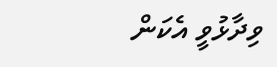ވިދާޅުވީ އެކަން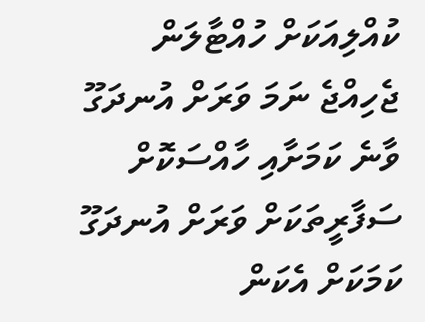ކުއްލިއަކަށް ހުއްޓާލަން ޖެހިއްޖެ ނަމަ ވަރަށް އުނދަގޫ ވާނެ ކަމަށާއި ހާއްސަކޮށް ސަފާރީތަކަށް ވަރަށް އުނދަގޫ ކަމަކަށް އެކަން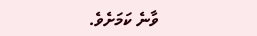ވާނެ ކަމަށެވެ.